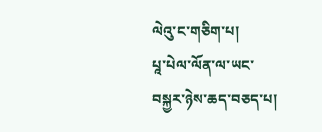ལེའུ་ང་གཅིག་པ།
པཱ་པེལ་ལོན་ལ་ཡང་བསྐྱར་ཉེས་ཆད་བཅད་པ།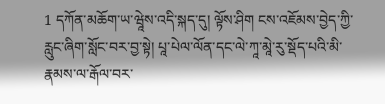1 དཀོན་མཆོག་ཡ་ཝཱེས་འདི་སྐད་དུ། ལྟོས་ཤིག ངས་འཇོམས་བྱེད་ཀྱི་རླུང་ཞིག་སློང་བར་བྱ་སྟེ། པཱ་པེལ་ལོན་དང་ལེ་ཀཱ་མཱེ་རུ་སྡོད་པའི་མི་རྣམས་ལ་རྒོལ་བར་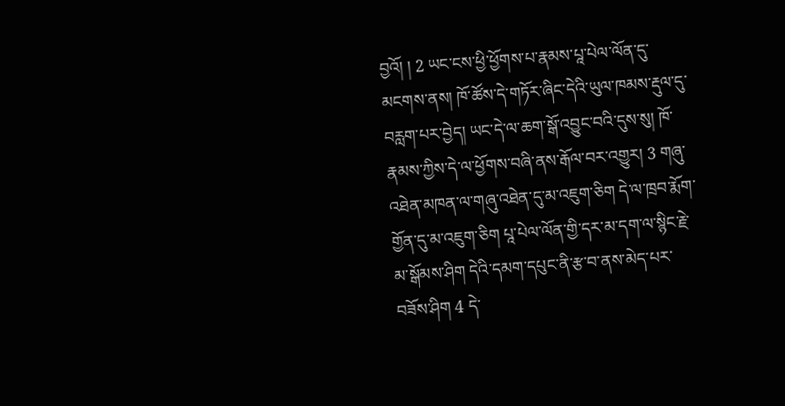བྱའོ། ། 2 ཡང་ངས་ཕྱི་ཕྱོགས་པ་རྣམས་པཱ་པེལ་ལོན་དུ་མངགས་ནས། ཁོ་ཚོས་དེ་གཏོར་ཞིང་དེའི་ཡུལ་ཁམས་རྡུལ་དུ་བརླག་པར་བྱེད། ཡང་དེ་ལ་ཆག་སྒོ་འབྱུང་བའི་དུས་སུ། ཁོ་རྣམས་ཀྱིས་དེ་ལ་ཕྱོགས་བཞི་ནས་རྒོལ་བར་འགྱུར། 3 གཞུ་འཐེན་མཁན་ལ་གཞུ་འཐེན་དུ་མ་འཇུག་ཅིག དེ་ལ་ཁྲབ་རྨོག་གྱོན་དུ་མ་འཇུག་ཅིག པཱ་པེལ་ལོན་གྱི་དར་མ་དག་ལ་སྙིང་རྗེ་མ་སྒོམས་ཤིག དེའི་དམག་དཔུང་ནི་རྩ་བ་ནས་མེད་པར་བཟོས་ཤིག 4 དེ་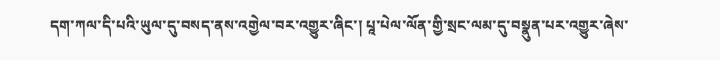དག་ཀལ་དི་པའི་ཡུལ་དུ་བསད་ནས་འགྱེལ་བར་འགྱུར་ཞིང་། པཱ་པེལ་ལོན་གྱི་སྲང་ལམ་དུ་བསྣུན་པར་འགྱུར་ཞེས་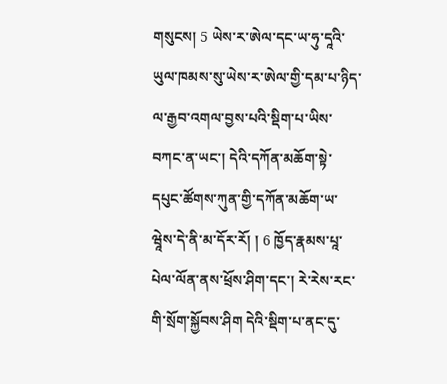གསུངས། 5 ཡེས་ར་ཨེལ་དང་ཡ་ཧུ་དཱའི་ཡུལ་ཁམས་སུ་ཡེས་ར་ཨེལ་གྱི་དམ་པ་ཉིད་ལ་རྒྱབ་འགལ་བྱས་པའི་སྡིག་པ་ཡིས་བཀང་ན་ཡང་། དེའི་དཀོན་མཆོག་སྟེ་དཔུང་ཚོགས་ཀུན་གྱི་དཀོན་མཆོག་ཡ་ཝཱེས་དེ་ནི་མ་དོར་རོ། ། 6 ཁྱོད་རྣམས་པཱ་པེལ་ལོན་ནས་ཕྲོས་ཤིག་དང་། རེ་རེས་རང་གི་སྲོག་སྐྱོབས་ཤིག དེའི་སྡིག་པ་ནང་དུ་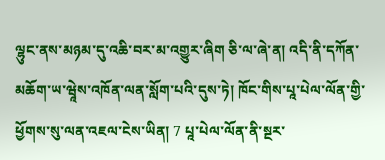ལྷུང་ནས་མཉམ་དུ་འཆི་བར་མ་འགྱུར་ཞིག ཅི་ལ་ཞེ་ན། འདི་ནི་དཀོན་མཆོག་ཡ་ཝཱེས་འཁོན་ལན་སློག་པའི་དུས་ཏེ། ཁོང་གིས་པཱ་པེལ་ལོན་གྱི་ཕྱོགས་སུ་ལན་འཇལ་ངེས་ཡིན། 7 པཱ་པེལ་ལོན་ནི་སྔར་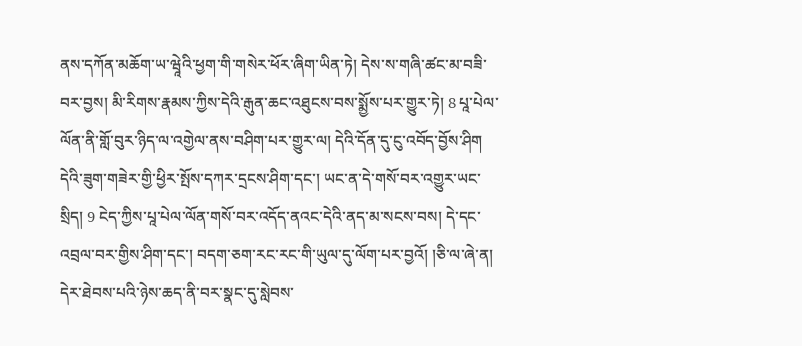ནས་དཀོན་མཆོག་ཡ་ཝཱེའི་ཕྱག་གི་གསེར་ཕོར་ཞིག་ཡིན་ཏེ། དེས་ས་གཞི་ཚང་མ་བཟི་བར་བྱས། མི་རིགས་རྣམས་ཀྱིས་དེའི་རྒུན་ཆང་འཐུངས་བས་སྨྱོས་པར་གྱུར་ཏེ། 8 པཱ་པེལ་ལོན་ནི་གློ་བུར་ཉིད་ལ་འགྱེལ་ནས་བཤིག་པར་གྱུར་ལ། དེའི་དོན་དུ་ངུ་འབོད་བྱོས་ཤིག དེའི་ཟུག་གཟེར་གྱི་ཕྱིར་སྤོས་དཀར་དྲངས་ཤིག་དང་། ཡང་ན་དེ་གསོ་བར་འགྱུར་ཡང་སྲིད། 9 ངེད་ཀྱིས་པཱ་པེལ་ལོན་གསོ་བར་འདོད་ནའང་དེའི་ནད་མ་སངས་བས། དེ་དང་འབྲལ་བར་གྱིས་ཤིག་དང་། བདག་ཅག་རང་རང་གི་ཡུལ་དུ་ལོག་པར་བྱའོ། །ཅི་ལ་ཞེ་ན། དེར་ཐེབས་པའི་ཉེས་ཆད་ནི་བར་སྣང་དུ་སླེབས་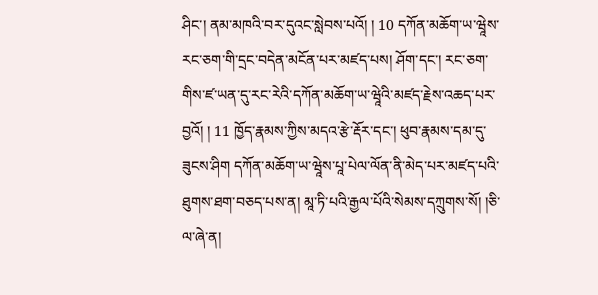ཤིང་། ནམ་མཁའི་བར་དུའང་སླེབས་པའོ། ། 10 དཀོན་མཆོག་ཡ་ཝཱེས་རང་ཅག་གི་དྲང་བདེན་མངོན་པར་མཛད་པས། ཤོག་དང་། རང་ཅག་གིས་ཛ་ཡན་དུ་རང་རེའི་དཀོན་མཆོག་ཡ་ཝཱེའི་མཛད་རྗེས་འཆད་པར་བྱའོ། ། 11 ཁྱོད་རྣམས་ཀྱིས་མདའ་རྩེ་རྡོར་དང་། ཕུབ་རྣམས་དམ་དུ་ཟུངས་ཤིག དཀོན་མཆོག་ཡ་ཝཱེས་པཱ་པེལ་ལོན་ནི་མེད་པར་མཛད་པའི་ཐུགས་ཐག་བཅད་པས་ན། མཱ་ཏི་པའི་རྒྱལ་པོའི་སེམས་དཀྲུགས་སོ། །ཅི་ལ་ཞེ་ན།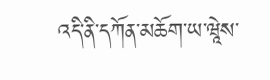འདི་ནི་དཀོན་མཆོག་ཡ་ཝཱེས་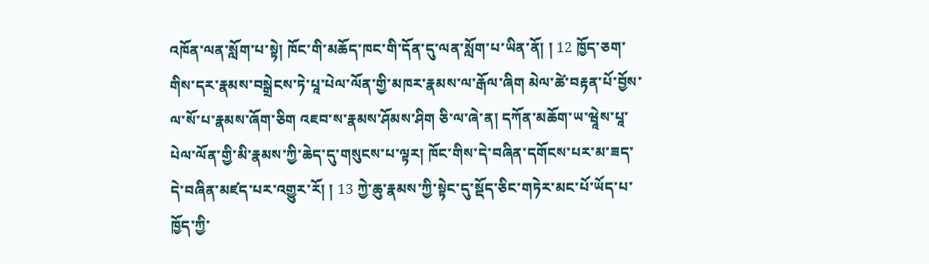འཁོན་ལན་སློག་པ་སྟེ། ཁོང་གི་མཆོད་ཁང་གི་དོན་དུ་ལན་སློག་པ་ཡིན་ནོ། ། 12 ཁྱོད་ཅག་གིས་དར་རྣམས་བསྒྲེངས་ཏེ་པཱ་པེལ་ལོན་གྱི་མཁར་རྣམས་ལ་རྒོལ་ཞིག མེལ་ཚེ་བརྟན་པོ་བྱོས་ལ་སོ་པ་རྣམས་ཞོག་ཅིག འཇབ་ས་རྣམས་ཤོམས་ཤིག ཅི་ལ་ཞེ་ན། དཀོན་མཆོག་ཡ་ཝཱེས་པཱ་པེལ་ལོན་གྱི་མི་རྣམས་ཀྱི་ཆེད་དུ་གསུངས་པ་ལྟར། ཁོང་གིས་དེ་བཞིན་དགོངས་པར་མ་ཟད་དེ་བཞིན་མཛད་པར་འགྱུར་རོ། ། 13 ཀྱེ་ཆུ་རྣམས་ཀྱི་སྟེང་དུ་སྡོད་ཅིང་གཏེར་མང་པོ་ཡོད་པ་ཁྱོད་ཀྱི་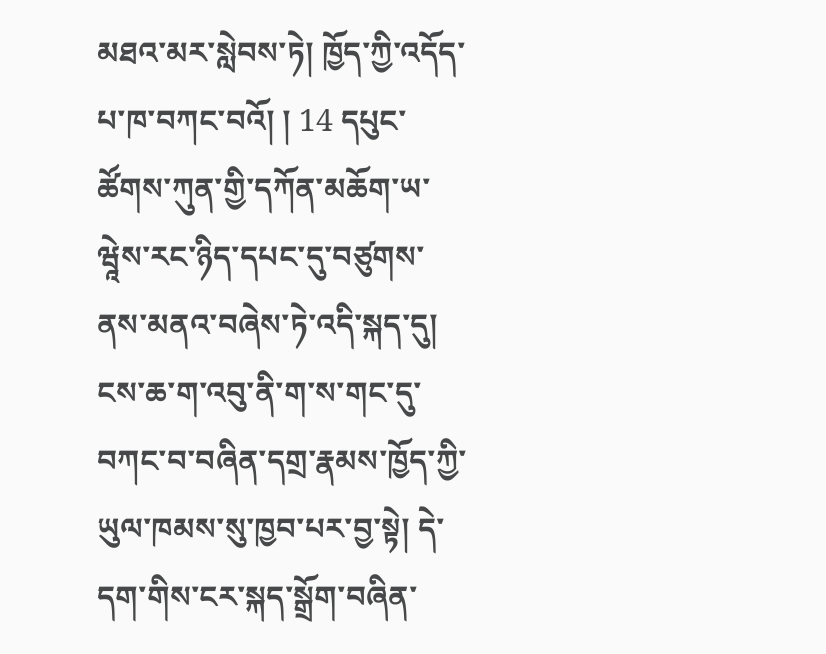མཐའ་མར་སླེབས་ཏེ། ཁྱོད་ཀྱི་འདོད་པ་ཁ་བཀང་བའོ། ། 14 དཔུང་ཚོགས་ཀུན་གྱི་དཀོན་མཆོག་ཡ་ཝཱེས་རང་ཉིད་དཔང་དུ་བཙུགས་ནས་མནའ་བཞེས་ཏེ་འདི་སྐད་དུ། ངས་ཆ་ག་འབུ་ནི་ག་ས་གང་དུ་བཀང་བ་བཞིན་དགྲ་རྣམས་ཁྱོད་ཀྱི་ཡུལ་ཁམས་སུ་ཁྱབ་པར་བྱ་སྟེ། དེ་དག་གིས་ངར་སྐད་སྒྲོག་བཞིན་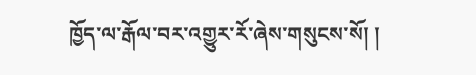ཁྱོད་ལ་རྒོལ་བར་འགྱུར་རོ་ཞེས་གསུངས་སོ། །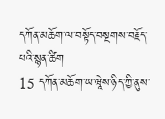དཀོན་མཆོག་ལ་བསྟོད་བསྔགས་བརྗོད་པའི་སྙན་ཚིག
15 དཀོན་མཆོག་ཡ་ཝཱེས་ཉིད་ཀྱི་ནུས་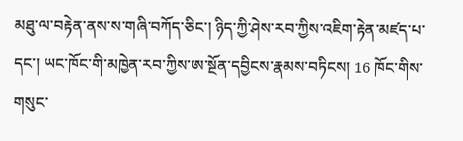མཐུ་ལ་བརྟེན་ནས་ས་གཞི་བཀོད་ཅིང་། ཉིད་ཀྱི་ཤེས་རབ་ཀྱིས་འཇིག་རྟེན་མཛད་པ་དང་། ཡང་ཁོང་གི་མཁྱེན་རབ་ཀྱིས་ཨ་སྔོན་དབྱིངས་རྣམས་བཏིངས། 16 ཁོང་གིས་གསུང་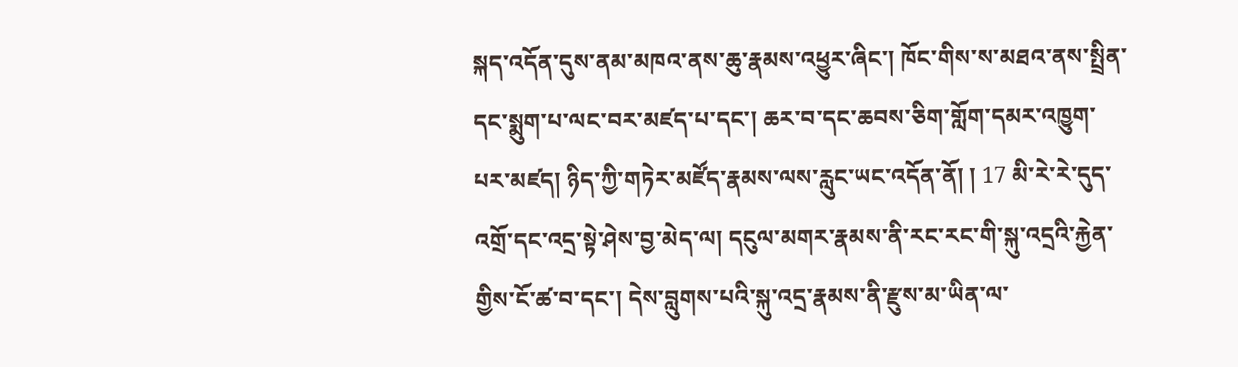སྐད་འདོན་དུས་ནམ་མཁའ་ནས་ཆུ་རྣམས་འཕྱུར་ཞིང་། ཁོང་གིས་ས་མཐའ་ནས་སྤྲིན་དང་སྨུག་པ་ལང་བར་མཛད་པ་དང་། ཆར་བ་དང་ཆབས་ཅིག་གློག་དམར་འཁྱུག་པར་མཛད། ཉིད་ཀྱི་གཏེར་མཛོད་རྣམས་ལས་རླུང་ཡང་འདོན་ནོ། ། 17 མི་རེ་རེ་དུད་འགྲོ་དང་འདྲ་སྟེ་ཤེས་བྱ་མེད་ལ། དངུལ་མགར་རྣམས་ནི་རང་རང་གི་སྐུ་འདྲའི་རྐྱེན་གྱིས་ངོ་ཚ་བ་དང་། དེས་བླུགས་པའི་སྐུ་འདྲ་རྣམས་ནི་རྫུས་མ་ཡིན་ལ་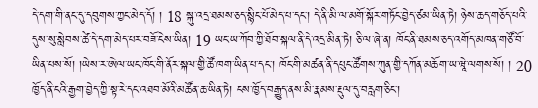དེ་དག་གི་ནང་དུ་དབུགས་ཀྱང་མེད་དོ། ། 18 སྐུ་འདྲ་ཐམས་ཅད་སྙིང་པོ་མེད་པ་དང་། དེ་ནི་མི་ལ་མགོ་སྐོར་གཏོང་བྱེད་ཙམ་ཡིན་ཏེ། ཉེས་ཆད་གཅོད་པའི་དུས་སུ་སླེབས་ཚེ་དེ་དག་མེད་པར་བཟོ་ངེས་ཡིན། 19 ཡང་ཡ་ཀོབ་ཀྱི་ཐོབ་སྐལ་ནི་དེ་འདྲ་མིན་ཏེ། ཅི་ལ་ཞེ་ན། ཁོང་ནི་ཐམས་ཅད་འགོད་མཁན་གཙོ་བོ་ཡིན་པས་སོ། །ཡེས་ར་ཨེལ་ཡང་ཁོང་གི་ནོར་སྐལ་གྱི་ཚོ་ཁག་ཡིན་པ་དང་། ཁོང་གི་མཚན་ནི་དཔུང་ཚོགས་ཀུན་གྱི་དཀོན་མཆོག་ཡ་ཝཱེ་ལགས་སོ། ། 20 ཁྱོད་ནི་ངའི་རྒྱག་བྱེད་ཀྱི་སྟ་རེ་དང་འཐབ་མོའི་མཚོན་ཆ་ཡིན་ཏེ། ངས་ཁྱོད་བརྒྱུད་ནས་མི་རྣམས་རྡུལ་དུ་བརླག་ཅིང་།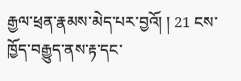རྒྱལ་ཕྲན་རྣམས་མེད་པར་བྱའོ། ། 21 ངས་ཁྱོད་བརྒྱུད་ནས་རྟ་དང་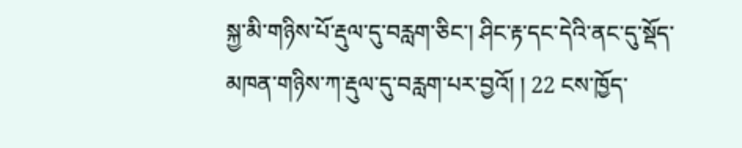སྐྱ་མི་གཉིས་པོ་རྡུལ་དུ་བརླག་ཅིང་། ཤིང་རྟ་དང་དེའི་ནང་དུ་སྡོད་མཁན་གཉིས་ཀ་རྡུལ་དུ་བརླག་པར་བྱའོ། ། 22 ངས་ཁྱོད་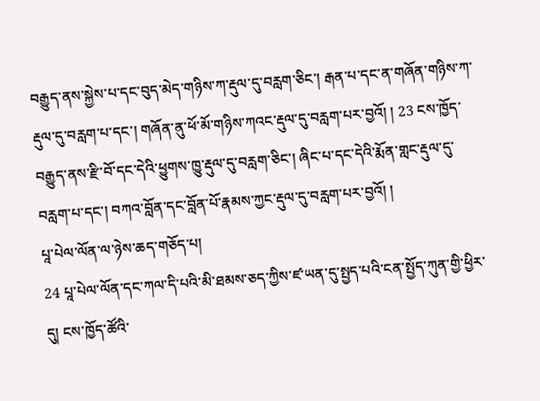བརྒྱུད་ནས་སྐྱེས་པ་དང་བུད་མེད་གཉིས་ཀ་རྡུལ་དུ་བརླག་ཅིང་། རྒན་པ་དང་ན་གཞོན་གཉིས་ཀ་རྡུལ་དུ་བརླག་པ་དང་། གཞོན་ནུ་ཕོ་མོ་གཉིས་ཀའང་རྡུལ་དུ་བརླག་པར་བྱའོ། ། 23 ངས་ཁྱོད་བརྒྱུད་ནས་རྫི་བོ་དང་དེའི་ཕྱུགས་ཁྱུ་རྡུལ་དུ་བརླག་ཅིང་། ཞིང་པ་དང་དེའི་རྨོན་གླང་རྡུལ་དུ་བརླག་པ་དང་། བཀའ་བློན་དང་བློན་པོ་རྣམས་ཀྱང་རྡུལ་དུ་བརླག་པར་བྱའོ། །
པཱ་པེལ་ལོན་ལ་ཉེས་ཆད་གཅོད་པ།
24 པཱ་པེལ་ལོན་དང་ཀལ་དི་པའི་མི་ཐམས་ཅད་ཀྱིས་ཛ་ཡན་དུ་སྤྱད་པའི་ངན་སྤྱོད་ཀུན་གྱི་ཕྱིར་དུ། ངས་ཁྱོད་ཚོའི་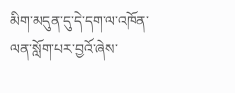མིག་མདུན་དུ་དེ་དག་ལ་འཁོན་ལན་སློག་པར་བྱའོ་ཞེས་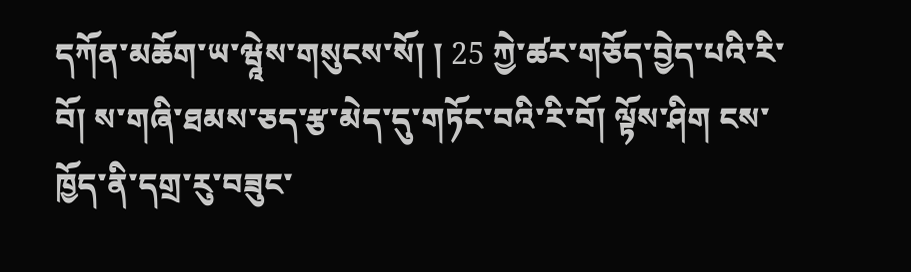དཀོན་མཆོག་ཡ་ཝཱེས་གསུངས་སོ། ། 25 ཀྱེ་ཚར་གཅོད་བྱེད་པའི་རི་བོ། ས་གཞི་ཐམས་ཅད་རྩ་མེད་དུ་གཏོང་བའི་རི་བོ། ལྟོས་ཤིག ངས་ཁྱོད་ནི་དགྲ་རུ་བཟུང་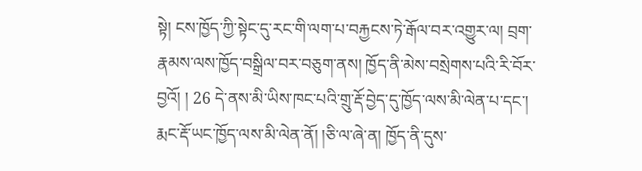སྟེ། ངས་ཁྱོད་ཀྱི་སྟེང་དུ་རང་གི་ལག་པ་བརྐྱངས་ཏེ་རྒོལ་བར་འགྱུར་ལ། བྲག་རྣམས་ལས་ཁྱོད་བསྒྲིལ་བར་བཅུག་ནས། ཁྱོད་ནི་མེས་བསྲེགས་པའི་རི་བོར་བྱའོ། ། 26 དེ་ནས་མི་ཡིས་ཁང་པའི་གྲུ་རྡོ་བྱེད་དུ་ཁྱོད་ལས་མི་ལེན་པ་དང་། རྨང་རྡོ་ཡང་ཁྱོད་ལས་མི་ལེན་ནོ། །ཅི་ལ་ཞེ་ན། ཁྱོད་ནི་དུས་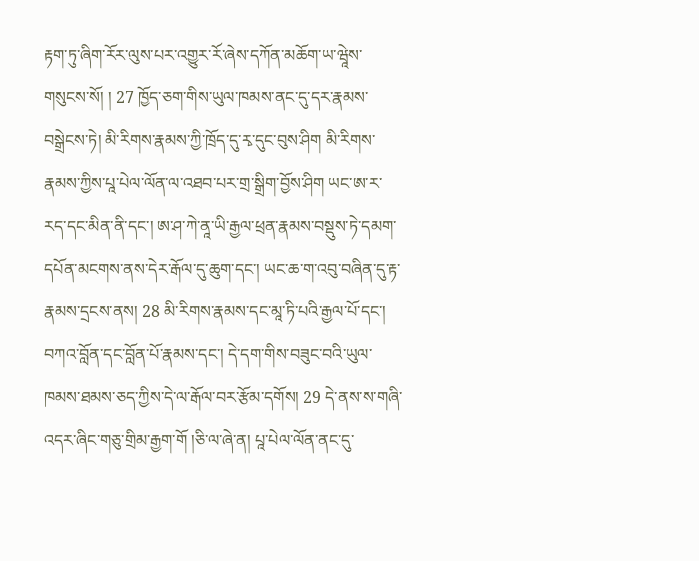རྟག་ཏུ་ཞིག་རོར་ལུས་པར་འགྱུར་རོ་ཞེས་དཀོན་མཆོག་ཡ་ཝཱེས་གསུངས་སོ། ། 27 ཁྱོད་ཅག་གིས་ཡུལ་ཁམས་ནང་དུ་དར་རྣམས་བསྒྲེངས་ཏེ། མི་རིགས་རྣམས་ཀྱི་ཁྲོད་དུ་རྭ་དུང་བུས་ཤིག མི་རིགས་རྣམས་ཀྱིས་པཱ་པེལ་ལོན་ལ་འཐབ་པར་གྲ་སྒྲིག་བྱོས་ཤིག ཡང་ཨ་ར་རད་དང་མིན་ནི་དང་། ཨ་ཤ་ཀེ་ནཱ་ཡི་རྒྱལ་ཕྲན་རྣམས་བསྡུས་ཏེ་དམག་དཔོན་མངགས་ནས་དེར་རྒོལ་དུ་ཆུག་དང་། ཡང་ཆ་ག་འབུ་བཞིན་དུ་རྟ་རྣམས་དྲངས་ནས། 28 མི་རིགས་རྣམས་དང་མཱ་ཏི་པའི་རྒྱལ་པོ་དང་། བཀའ་བློན་དང་བློན་པོ་རྣམས་དང་། དེ་དག་གིས་བཟུང་བའི་ཡུལ་ཁམས་ཐམས་ཅད་ཀྱིས་དེ་ལ་རྒོལ་བར་རྩོམ་དགོས། 29 དེ་ནས་ས་གཞི་འདར་ཞིང་གཅུ་གྲིམ་རྒྱག་གོ །ཅི་ལ་ཞེ་ན། པཱ་པེལ་ལོན་ནང་དུ་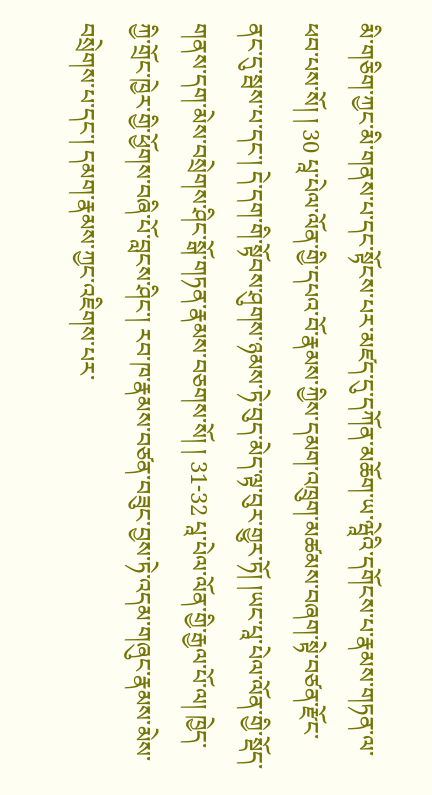མི་གཅིག་ཀྱང་མི་གནས་པ་དང་སྟོངས་པར་མཛད་དུ་དཀོན་མཆོག་ཡ་ཝཱེའི་དགོངས་པ་རྣམས་གཏན་ལ་ཕབ་པས་སོ། ། 30 པཱ་པེལ་ལོན་གྱི་དཔའ་བོ་རྣམས་ཀྱིས་དམག་འཁྲུག་མཚམས་བཞག་སྟེ་བཙན་རྫོང་ནང་དུ་སྦས་པ་དང་། དེ་དག་གི་སྟོབས་ཤུགས་ཉམས་ཏེ་བུད་མེད་ལྟ་བུར་གྱུར་ཏོ། །ཡང་པཱ་པེལ་ལོན་གྱི་སྡོད་གནས་དག་མེས་བསྲེགས་ཤིང་སྒོ་གཏན་རྣམས་བཅགས་སོ། ། 31-32 པཱ་པེལ་ལོན་གྱི་རྒྱལ་པོ་ལ། ཁྱེད་ཀྱི་གྲོང་ཁྱེར་གྱི་ཕྱོགས་བཞི་པོ་བླངས་ཤིང་། རབ་ཁ་རྣམས་བཙན་བཟུང་བྱས་ཏེ་འདམ་གཞུང་རྣམས་མེས་བསྲེགས་པ་དང་། དམག་རྣམས་ཀྱང་འཇིགས་པར་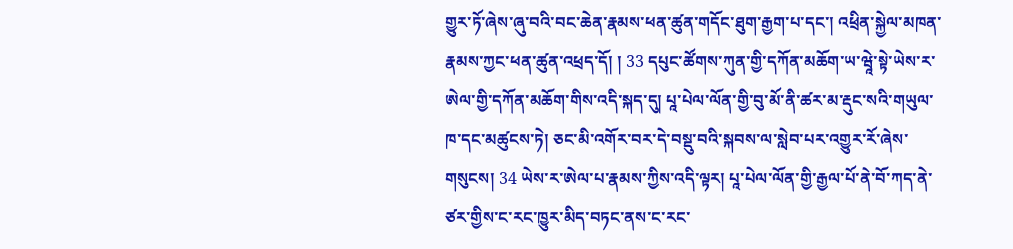གྱུར་ཏོ་ཞེས་ཞུ་བའི་བང་ཆེན་རྣམས་ཕན་ཚུན་གདོང་ཐུག་རྒྱག་པ་དང་། འཕྲིན་སྐྱེལ་མཁན་རྣམས་ཀྱང་ཕན་ཚུན་འཕྲད་དོ། ། 33 དཔུང་ཚོགས་ཀུན་གྱི་དཀོན་མཆོག་ཡ་ཝཱེ་སྟེ་ཡེས་ར་ཨེལ་གྱི་དཀོན་མཆོག་གིས་འདི་སྐད་དུ། པཱ་པེལ་ལོན་གྱི་བུ་མོ་ནི་ཚར་མ་རྡུང་སའི་གཡུལ་ཁ་དང་མཚུངས་ཏེ། ཅང་མི་འགོར་བར་དེ་བསྡུ་བའི་སྐབས་ལ་སླེབ་པར་འགྱུར་རོ་ཞེས་གསུངས། 34 ཡེས་ར་ཨེལ་པ་རྣམས་ཀྱིས་འདི་ལྟར། པཱ་པེལ་ལོན་གྱི་རྒྱལ་པོ་ནེ་བོ་ཀད་ནེ་ཙར་གྱིས་ང་རང་ཁྱུར་མིད་བཏང་ནས་ང་རང་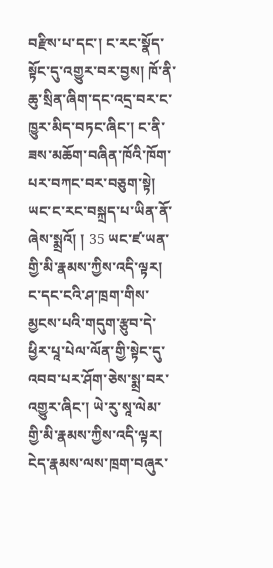བརྫིས་པ་དང་། ང་རང་སྣོད་སྟོང་དུ་འགྱུར་བར་བྱས། ཁོ་ནི་ཆུ་སྲིན་ཞིག་དང་འདྲ་བར་ང་ཁྱུར་མིད་བཏང་ཞིང་། ང་ནི་ཟས་མཆོག་བཞིན་ཁོའི་ཁོག་པར་བཀང་བར་བཅུག་སྟེ། ཡང་ང་རང་བསྐྲད་པ་ཡིན་ནོ་ཞེས་སྨྲའོ། ། 35 ཡང་ཛ་ཡན་གྱི་མི་རྣམས་ཀྱིས་འདི་ལྟར། ང་དང་ངའི་ཤ་ཁྲག་གིས་མྱངས་པའི་གདུག་རྩུབ་དེ་ཕྱིར་པཱ་པེལ་ལོན་གྱི་སྟེང་དུ་འབབ་པར་ཤོག་ཅེས་སྨྲ་བར་འགྱུར་ཞིང་། ཡེ་རུ་སཱ་ལེམ་གྱི་མི་རྣམས་ཀྱིས་འདི་ལྟར། ངེད་རྣམས་ལས་ཁྲག་བཞུར་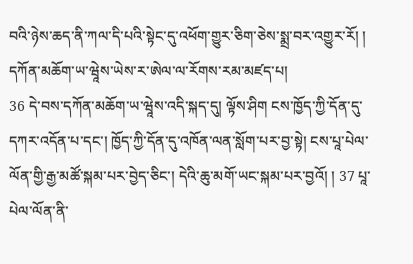བའི་ཉེས་ཆད་ནི་ཀལ་དི་པའི་སྟེང་དུ་འཕོག་གྱུར་ཅིག་ཅེས་སྨྲ་བར་འགྱུར་རོ། །
དཀོན་མཆོག་ཡ་ཝཱེས་ཡེས་ར་ཨེལ་ལ་རོགས་རམ་མཛད་པ།
36 དེ་བས་དཀོན་མཆོག་ཡ་ཝཱེས་འདི་སྐད་དུ། ལྟོས་ཤིག ངས་ཁྱོད་ཀྱི་དོན་དུ་དཀར་འདོན་པ་དང་། ཁྱོད་ཀྱི་དོན་དུ་འཁོན་ལན་སློག་པར་བྱ་སྟེ། ངས་པཱ་པེལ་ལོན་གྱི་རྒྱ་མཚོ་སྐམ་པར་བྱེད་ཅིང་། དེའི་ཆུ་མགོ་ཡང་སྐམ་པར་བྱའོ། ། 37 པཱ་པེལ་ལོན་ནི་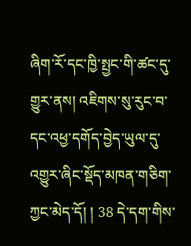ཞིག་རོ་དང་ཁྱི་སྤྱང་གི་ཚང་དུ་གྱུར་ནས། འཇིགས་སུ་རུང་བ་དང་འཕྱ་དགོད་བྱེད་ཡུལ་དུ་འགྱུར་ཞིང་སྡོད་མཁན་གཅིག་ཀྱང་མེད་དོ། ། 38 དེ་དག་གིས་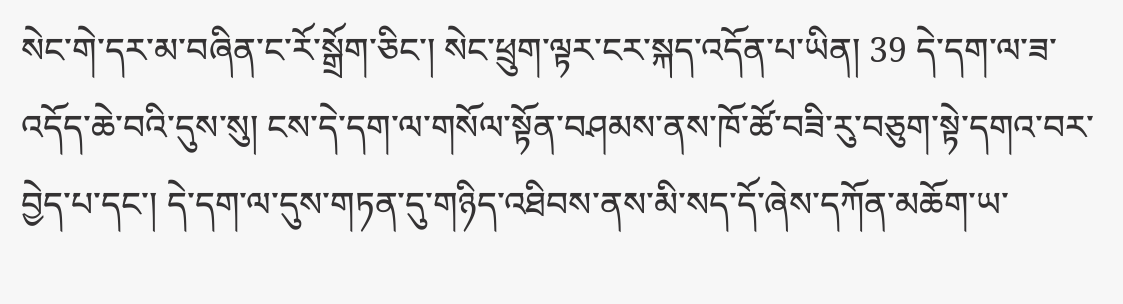སེང་གེ་དར་མ་བཞིན་ང་རོ་སྒྲོག་ཅིང་། སེང་ཕྲུག་ལྟར་ངར་སྐད་འདོན་པ་ཡིན། 39 དེ་དག་ལ་ཟ་འདོད་ཆེ་བའི་དུས་སུ། ངས་དེ་དག་ལ་གསོལ་སྟོན་བཤམས་ནས་ཁོ་ཚོ་བཟི་རུ་བཅུག་སྟེ་དགའ་བར་བྱེད་པ་དང་། དེ་དག་ལ་དུས་གཏན་དུ་གཉིད་འཐིབས་ནས་མི་སད་དོ་ཞེས་དཀོན་མཆོག་ཡ་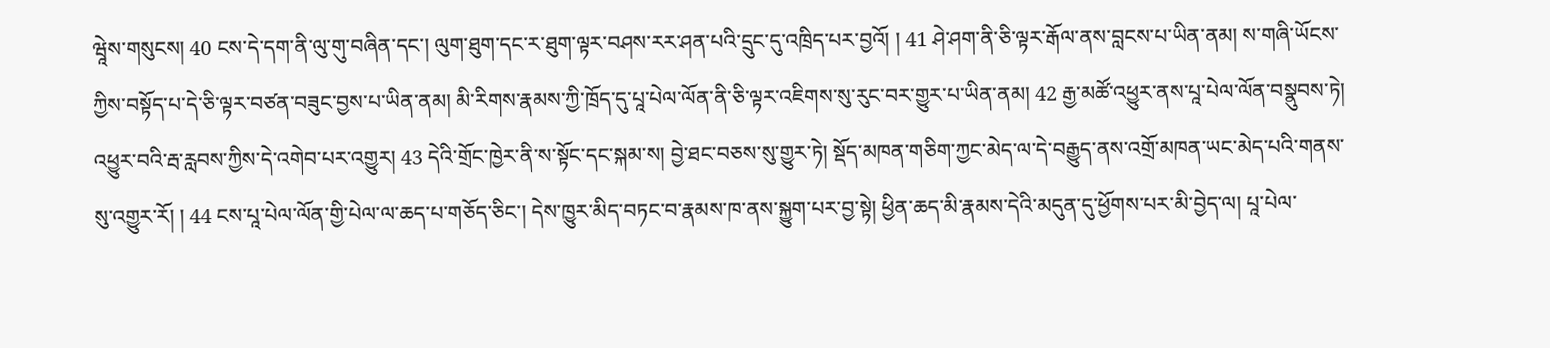ཝཱེས་གསུངས། 40 ངས་དེ་དག་ནི་ལུ་གུ་བཞིན་དང་། ལུག་ཐུག་དང་ར་ཐུག་ལྟར་བཤས་རར་ཤན་པའི་དྲུང་དུ་འཁྲིད་པར་བྱའོ། ། 41 ཤེ་ཤག་ནི་ཅི་ལྟར་རྒོལ་ནས་བླངས་པ་ཡིན་ནམ། ས་གཞི་ཡོངས་ཀྱིས་བསྟོད་པ་དེ་ཅི་ལྟར་བཙན་བཟུང་བྱས་པ་ཡིན་ནམ། མི་རིགས་རྣམས་ཀྱི་ཁྲོད་དུ་པཱ་པེལ་ལོན་ནི་ཅི་ལྟར་འཇིགས་སུ་རུང་བར་གྱུར་པ་ཡིན་ནམ། 42 རྒྱ་མཚོ་འཕྱུར་ནས་པཱ་པེལ་ལོན་བསྣུབས་ཏེ། འཕྱུར་བའི་རྦ་རླབས་ཀྱིས་དེ་འགེབ་པར་འགྱུར། 43 དེའི་གྲོང་ཁྱེར་ནི་ས་སྟོང་དང་སྐམ་ས། བྱེ་ཐང་བཅས་སུ་གྱུར་ཏེ། སྡོད་མཁན་གཅིག་ཀྱང་མེད་ལ་དེ་བརྒྱུད་ནས་འགྲོ་མཁན་ཡང་མེད་པའི་གནས་སུ་འགྱུར་རོ། ། 44 ངས་པཱ་པེལ་ལོན་གྱི་པེལ་ལ་ཆད་པ་གཅོད་ཅིང་། དེས་ཁྱུར་མིད་བཏང་བ་རྣམས་ཁ་ནས་སྐྱུག་པར་བྱ་སྟེ། ཕྱིན་ཆད་མི་རྣམས་དེའི་མདུན་དུ་ཕྱོགས་པར་མི་བྱེད་ལ། པཱ་པེལ་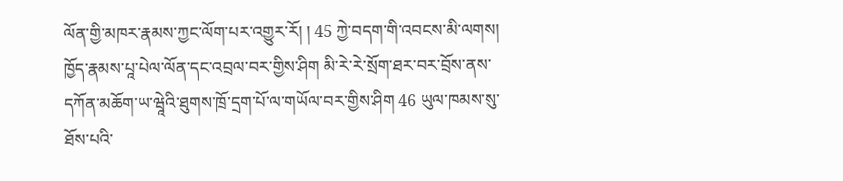ལོན་གྱི་མཁར་རྣམས་ཀྱང་ལོག་པར་འགྱུར་རོ། ། 45 ཀྱེ་བདག་གི་འབངས་མི་ལགས། ཁྱོད་རྣམས་པཱ་པེལ་ལོན་དང་འབྲལ་བར་གྱིས་ཤིག མི་རེ་རེ་སྲོག་ཐར་བར་བྲོས་ནས་དཀོན་མཆོག་ཡ་ཝཱེའི་ཐུགས་ཁྲོ་དྲག་པོ་ལ་གཡོལ་བར་གྱིས་ཤིག 46 ཡུལ་ཁམས་སུ་ཐོས་པའི་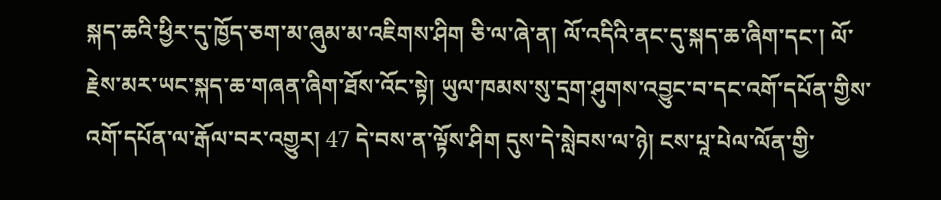སྐད་ཆའི་ཕྱིར་དུ་ཁྱོད་ཅག་མ་ཞུམ་མ་འཇིགས་ཤིག ཅི་ལ་ཞེ་ན། ལོ་འདིའི་ནང་དུ་སྐད་ཆ་ཞིག་དང་། ལོ་རྗེས་མར་ཡང་སྐད་ཆ་གཞན་ཞིག་ཐོས་འོང་སྟེ། ཡུལ་ཁམས་སུ་དྲག་ཤུགས་འབྱུང་བ་དང་འགོ་དཔོན་གྱིས་འགོ་དཔོན་ལ་རྒོལ་བར་འགྱུར། 47 དེ་བས་ན་ལྟོས་ཤིག དུས་དེ་སླེབས་ལ་ཉེ། ངས་པཱ་པེལ་ལོན་གྱི་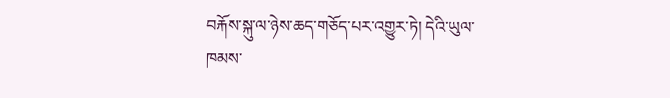བརྐོས་སྐུ་ལ་ཉེས་ཆད་གཅོད་པར་འགྱུར་ཏེ། དེའི་ཡུལ་ཁམས་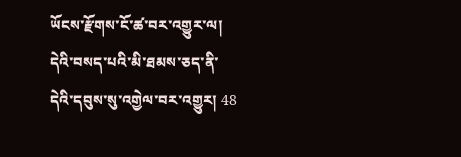ཡོངས་རྫོགས་ངོ་ཚ་བར་འགྱུར་ལ། དེའི་བསད་པའི་མི་ཐམས་ཅད་ནི་དེའི་དབུས་སུ་འགྱེལ་བར་འགྱུར། 48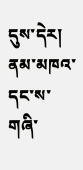དུས་དེར། ནམ་མཁའ་དང་ས་གཞི་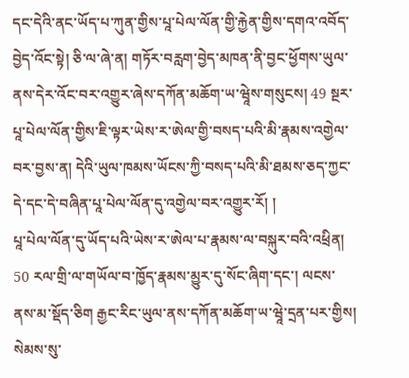དང་དེའི་ནང་ཡོད་པ་ཀུན་གྱིས་པཱ་པེལ་ལོན་གྱི་རྐྱེན་གྱིས་དགའ་འབོད་བྱེད་འོང་སྟེ། ཅི་ལ་ཞེ་ན། གཏོར་བརླག་བྱེད་མཁན་ནི་བྱང་ཕྱོགས་ཡུལ་ནས་དེར་འོང་བར་འགྱུར་ཞེས་དཀོན་མཆོག་ཡ་ཝཱེས་གསུངས། 49 སྔར་པཱ་པེལ་ལོན་གྱིས་ཇི་ལྟར་ཡེས་ར་ཨེལ་གྱི་བསད་པའི་མི་རྣམས་འགྱེལ་བར་བྱས་ན། དེའི་ཡུལ་ཁམས་ཡོངས་ཀྱི་བསད་པའི་མི་ཐམས་ཅད་ཀྱང་དེ་དང་དེ་བཞིན་པཱ་པེལ་ལོན་དུ་འགྱེལ་བར་འགྱུར་རོ། །
པཱ་པེལ་ལོན་དུ་ཡོད་པའི་ཡེས་ར་ཨེལ་པ་རྣམས་ལ་བསྐུར་བའི་འཕྲིན།
50 རལ་གྲི་ལ་གཡོལ་བ་ཁྱོད་རྣམས་མྱུར་དུ་སོང་ཞིག་དང་། ལངས་ནས་མ་སྡོད་ཅིག རྒྱང་རིང་ཡུལ་ནས་དཀོན་མཆོག་ཡ་ཝཱེ་དྲན་པར་གྱིས། སེམས་སུ་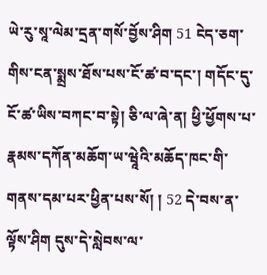ཡེ་རུ་སཱ་ལེམ་དྲན་གསོ་བྱོས་ཤིག 51 ངེད་ཅག་གིས་ངན་སྨྲས་ཐོས་པས་ངོ་ཚ་བ་དང་། གདོང་དུ་ངོ་ཚ་ཡིས་བཀང་བ་སྟེ། ཅི་ལ་ཞེ་ན། ཕྱི་ཕྱོགས་པ་རྣམས་དཀོན་མཆོག་ཡ་ཝཱེའི་མཆོད་ཁང་གི་གནས་དམ་པར་ཕྱིན་པས་སོ། ། 52 དེ་བས་ན་ལྟོས་ཤིག དུས་དེ་སླེབས་ལ་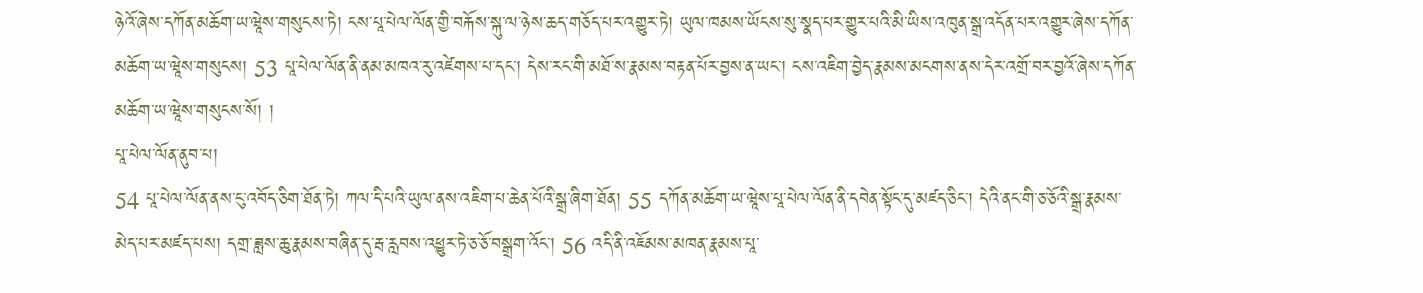ཉེའོ་ཞེས་དཀོན་མཆོག་ཡ་ཝཱེས་གསུངས་ཏེ། ངས་པཱ་པེལ་ལོན་གྱི་བརྐོས་སྐུ་ལ་ཉེས་ཆད་གཅོད་པར་འགྱུར་ཏེ། ཡུལ་ཁམས་ཡོངས་སུ་སྣད་པར་གྱུར་པའི་མི་ཡིས་འཁུན་སྒྲ་འདོན་པར་འགྱུར་ཞེས་དཀོན་མཆོག་ཡ་ཝཱེས་གསུངས། 53 པཱ་པེལ་ལོན་ནི་ནམ་མཁའ་རུ་འཛེགས་པ་དང་། དེས་རང་གི་མཐོ་ས་རྣམས་བརྟན་པོར་བྱས་ན་ཡང་། ངས་འཇིག་བྱེད་རྣམས་མངགས་ནས་དེར་འགྲོ་བར་བྱའོ་ཞེས་དཀོན་མཆོག་ཡ་ཝཱེས་གསུངས་སོ། །
པཱ་པེལ་ལོན་ནུབ་པ།
54 པཱ་པེལ་ལོན་ནས་ངུ་འབོད་ཅིག་ཐོན་ཏེ། ཀལ་དི་པའི་ཡུལ་ནས་འཇིག་པ་ཆེན་པོའི་སྒྲ་ཞིག་ཐོན། 55 དཀོན་མཆོག་ཡ་ཝཱེས་པཱ་པེལ་ལོན་ནི་དབེན་སྟོང་དུ་མཛད་ཅིང་། དེའི་ནང་གི་ཅ་ཅོའི་སྒྲ་རྣམས་མེད་པར་མཛད་པས། དགྲ་ཟླས་ཆུ་རྣམས་བཞིན་དུ་རྦ་རླབས་འཕྱུར་ཏེ་ཅ་ཅོ་བསྒྲག་འོང་། 56 འདི་ནི་འཇོམས་མཁན་རྣམས་པཱ་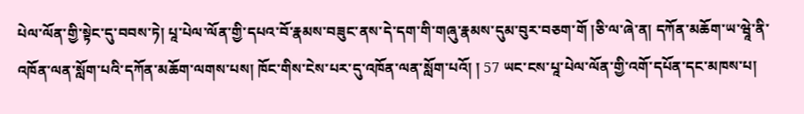པེལ་ལོན་གྱི་སྟེང་དུ་བབས་ཏེ། པཱ་པེལ་ལོན་གྱི་དཔའ་བོ་རྣམས་བཟུང་ནས་དེ་དག་གི་གཞུ་རྣམས་དུམ་བུར་བཅག་གོ །ཅི་ལ་ཞེ་ན། དཀོན་མཆོག་ཡ་ཝཱེ་ནི་འཁོན་ལན་སློག་པའི་དཀོན་མཆོག་ལགས་པས། ཁོང་གིས་ངེས་པར་དུ་འཁོན་ལན་སློག་པའོ། ། 57 ཡང་ངས་པཱ་པེལ་ལོན་གྱི་འགོ་དཔོན་དང་མཁས་པ།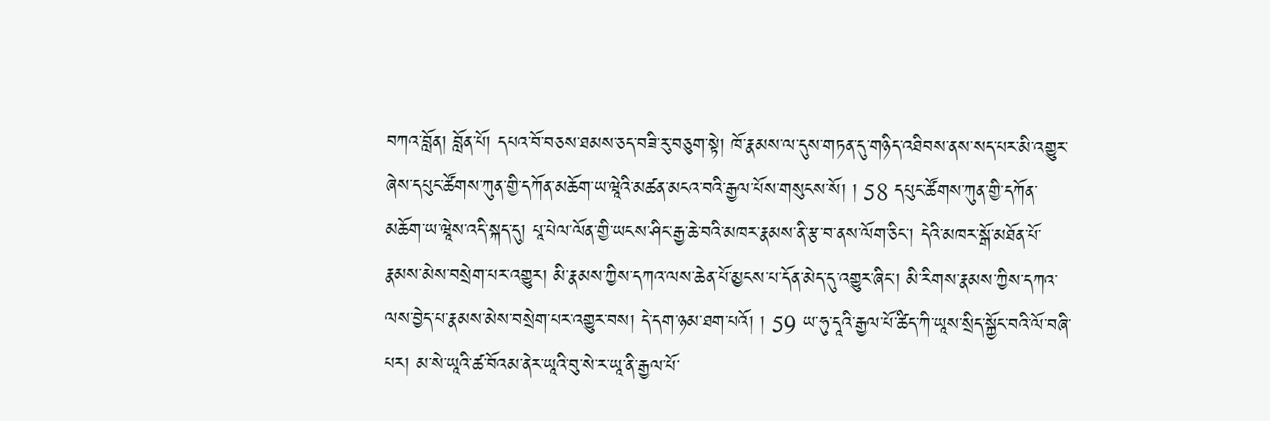བཀའ་བློན། བློན་པོ། དཔའ་བོ་བཅས་ཐམས་ཅད་བཟི་རུ་བཅུག་སྟེ། ཁོ་རྣམས་ལ་དུས་གཏན་དུ་གཉིད་འཐིབས་ནས་སད་པར་མི་འགྱུར་ཞེས་དཔུང་ཚོགས་ཀུན་གྱི་དཀོན་མཆོག་ཡ་ཝཱེའི་མཚན་མངའ་བའི་རྒྱལ་པོས་གསུངས་སོ། ། 58 དཔུང་ཚོགས་ཀུན་གྱི་དཀོན་མཆོག་ཡ་ཝཱེས་འདི་སྐད་དུ། པཱ་པེལ་ལོན་གྱི་ཡངས་ཤིང་རྒྱ་ཆེ་བའི་མཁར་རྣམས་ནི་རྩ་བ་ནས་ལོག་ཅིང་། དེའི་མཁར་སྒོ་མཐོན་པོ་རྣམས་མེས་བསྲེག་པར་འགྱུར། མི་རྣམས་ཀྱིས་དཀའ་ལས་ཆེན་པོ་མྱངས་པ་དོན་མེད་དུ་འགྱུར་ཞིང་། མི་རིགས་རྣམས་ཀྱིས་དཀའ་ལས་བྱེད་པ་རྣམས་མེས་བསྲེག་པར་འགྱུར་བས། དེ་དག་ཉམ་ཐག་པའོ། ། 59 ཡ་ཧུ་དཱའི་རྒྱལ་པོ་ཚིད་ཀི་ཡཱས་སྲིད་སྐྱོང་བའི་ལོ་བཞི་པར། མ་སེ་ཡཱའི་ཚ་བོའམ་ནེར་ཡཱའི་བུ་སེ་ར་ཡཱ་ནི་རྒྱལ་པོ་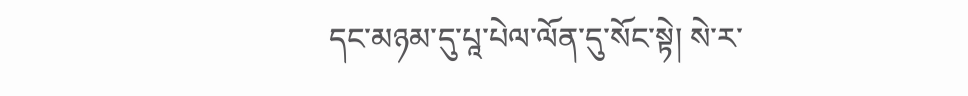དང་མཉམ་དུ་པཱ་པེལ་ལོན་དུ་སོང་སྟེ། སེ་ར་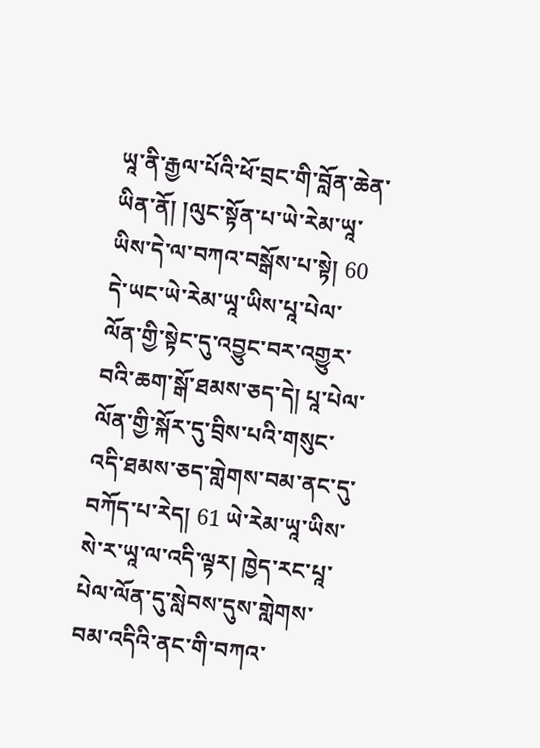ཡཱ་ནི་རྒྱལ་པོའི་ཕོ་བྲང་གི་བློན་ཆེན་ཡིན་ནོ། །ལུང་སྟོན་པ་ཡེ་རེམ་ཡཱ་ཡིས་དེ་ལ་བཀའ་བསྒོས་པ་སྟེ། 60 དེ་ཡང་ཡེ་རེམ་ཡཱ་ཡིས་པཱ་པེལ་ལོན་གྱི་སྟེང་དུ་འབྱུང་བར་འགྱུར་བའི་ཆག་སྒོ་ཐམས་ཅད་དེ། པཱ་པེལ་ལོན་གྱི་སྐོར་དུ་བྲིས་པའི་གསུང་འདི་ཐམས་ཅད་གླེགས་བམ་ནང་དུ་བཀོད་པ་རེད། 61 ཡེ་རེམ་ཡཱ་ཡིས་སེ་ར་ཡཱ་ལ་འདི་ལྟར། ཁྱེད་རང་པཱ་པེལ་ལོན་དུ་སླེབས་དུས་གླེགས་བམ་འདིའི་ནང་གི་བཀའ་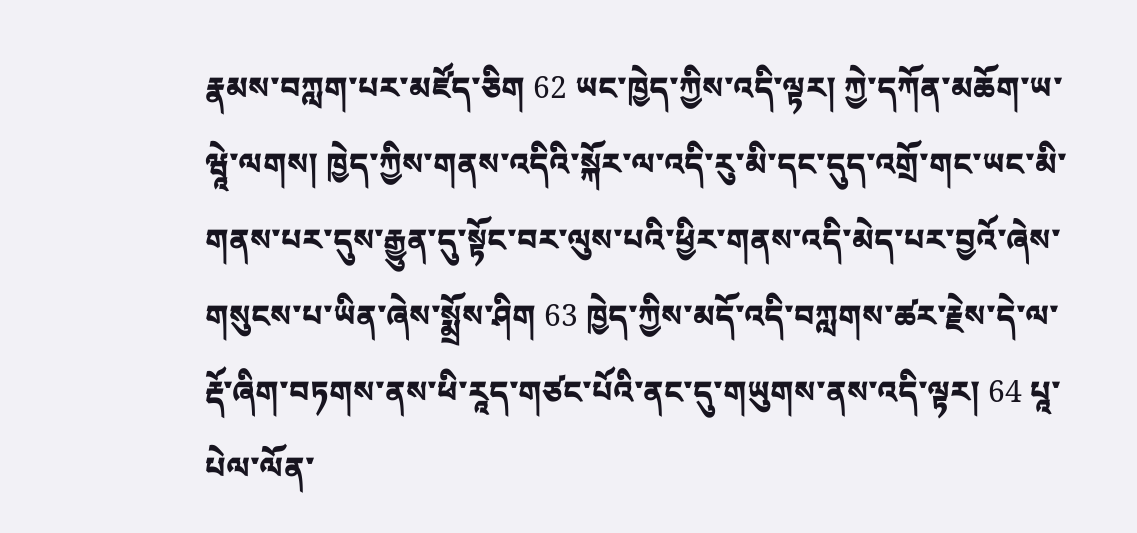རྣམས་བཀླག་པར་མཛོད་ཅིག 62 ཡང་ཁྱེད་ཀྱིས་འདི་ལྟར། ཀྱེ་དཀོན་མཆོག་ཡ་ཝཱེ་ལགས། ཁྱེད་ཀྱིས་གནས་འདིའི་སྐོར་ལ་འདི་རུ་མི་དང་དུད་འགྲོ་གང་ཡང་མི་གནས་པར་དུས་རྒྱུན་དུ་སྟོང་བར་ལུས་པའི་ཕྱིར་གནས་འདི་མེད་པར་བྱའོ་ཞེས་གསུངས་པ་ཡིན་ཞེས་སྨྲོས་ཤིག 63 ཁྱེད་ཀྱིས་མདོ་འདི་བཀླགས་ཚར་རྗེས་དེ་ལ་རྡོ་ཞིག་བཏགས་ནས་ཕི་རཱད་གཙང་པོའི་ནང་དུ་གཡུགས་ནས་འདི་ལྟར། 64 པཱ་པེལ་ལོན་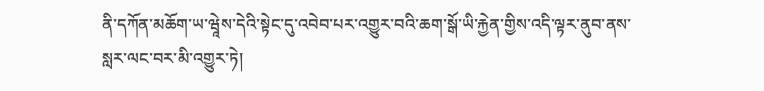ནི་དཀོན་མཆོག་ཡ་ཝཱེས་དེའི་སྟེང་དུ་འབེབ་པར་འགྱུར་བའི་ཆག་སྒོ་ཡི་རྐྱེན་གྱིས་འདི་ལྟར་ནུབ་ནས་སླར་ལང་བར་མི་འགྱུར་ཏེ།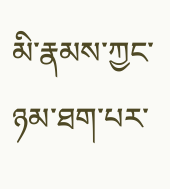མི་རྣམས་ཀྱང་ཉམ་ཐག་པར་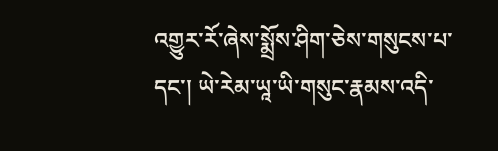འགྱུར་རོ་ཞེས་སྨྲོས་ཤིག་ཅེས་གསུངས་པ་དང་། ཡེ་རེམ་ཡཱ་ཡི་གསུང་རྣམས་འདི་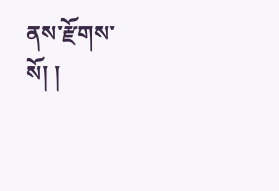ནས་རྫོགས་སོ། །